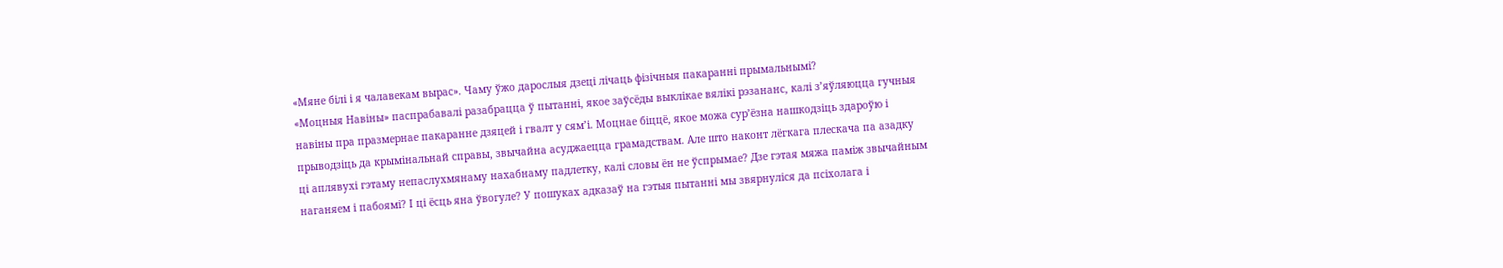«Мяне білі і я чалавекам вырас». Чаму ўжо дарослыя дзеці лічаць фізічныя пакаранні прымальнымі?
«Моцныя Навіны» паспрабавалі разабрацца ў пытанні, якое заўсёды выклікае вялікі рэзананс, калі з’яўляюцца гучныя навіны пра празмернае пакаранне дзяцей і гвалт у сям’і. Моцнае біццё, якое можа сур’ёзна нашкодзіць здароўю і прыводзіць да крымінальнай справы, звычайна асуджаецца грамадствам. Але што наконт лёгкага плескача па азадку ці аплявухі гэтаму непаслухмянаму нахабнаму падлетку, калі словы ён не ўспрымае? Дзе гэтая мяжа паміж звычайным наганяем і пабоямі? І ці ёсць яна ўвогуле? У пошуках адказаў на гэтыя пытанні мы звярнуліся да псіхолага і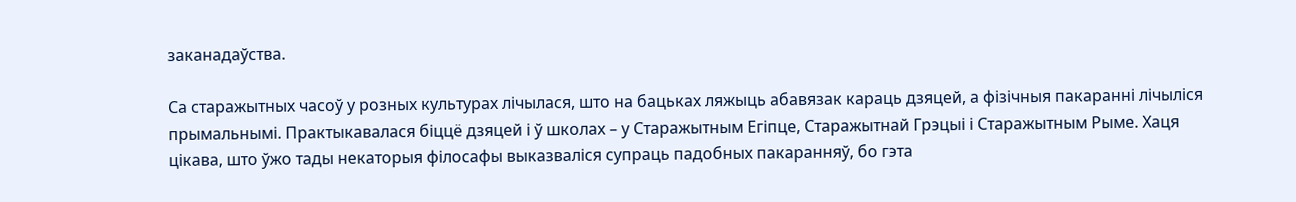заканадаўства.

Са старажытных часоў у розных культурах лічылася, што на бацьках ляжыць абавязак караць дзяцей, а фізічныя пакаранні лічыліся прымальнымі. Практыкавалася біццё дзяцей і ў школах – у Старажытным Егіпце, Старажытнай Грэцыі і Старажытным Рыме. Хаця цікава, што ўжо тады некаторыя філосафы выказваліся супраць падобных пакаранняў, бо гэта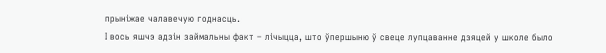прыніжае чалавечую годнасць.
І вось яшчэ адзін займальны факт – лічыцца, што ўпершыню ў свеце лупцаванне дзяцей у школе было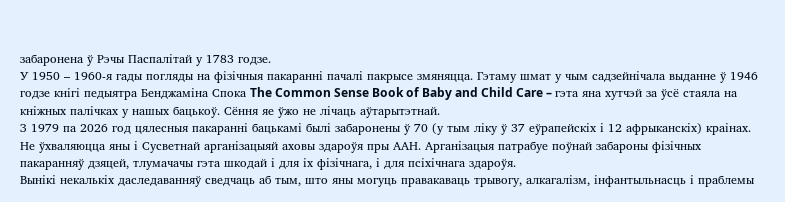забаронена ў Рэчы Паспалітай у 1783 годзе.
У 1950 – 1960-я гады погляды на фізічныя пакаранні пачалі пакрысе змяняцца. Гэтаму шмат у чым садзейнічала выданне ў 1946 годзе кнігі педыятра Бенджаміна Спока The Common Sense Book of Baby and Child Care – гэта яна хутчэй за ўсё стаяла на кніжных палічках у нашых бацькоў. Сёння яе ўжо не лічаць аўтарытэтнай.
З 1979 па 2026 год цялесныя пакаранні бацькамі былі забаронены ў 70 (у тым ліку ў 37 еўрапейскіх і 12 афрыканскіх) краінах. Не ўхваляюцца яны і Сусветнай арганізацыяй аховы здароўя пры ААН. Арганізацыя патрабуе поўнай забароны фізічных пакаранняў дзяцей, тлумачачы гэта шкодай і для іх фізічнага, і для псіхічнага здароўя.
Вынікі некалькіх даследаванняў сведчаць аб тым, што яны могуць правакаваць трывогу, алкагалізм, інфантыльнасць і праблемы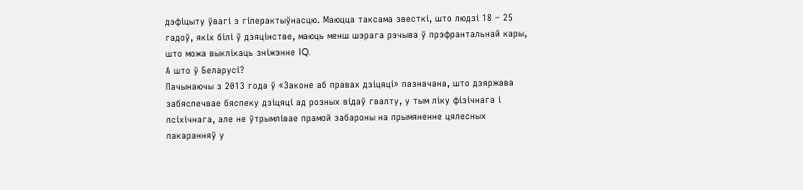дэфіцыту ўвагі з гіперактыўнасцю. Маюцца таксама звесткі, што людзі 18 – 25 гадоў, якіх білі ў дзяцінстве, маюць менш шэрага рэчыва ў прэфрантальнай кары, што можа выклікаць зніжэнне IQ.
А што ў Беларусі?
Пачынаючы з 2013 года ў «Законе аб правах дзіцяці» пазначана, што дзяржава забяспечвае бяспеку дзіцяці ад розных відаў гвалту, у тым ліку фізічнага і псіхічнага, але не ўтрымлівае прамой забароны на прымяненне цялесных пакаранняў у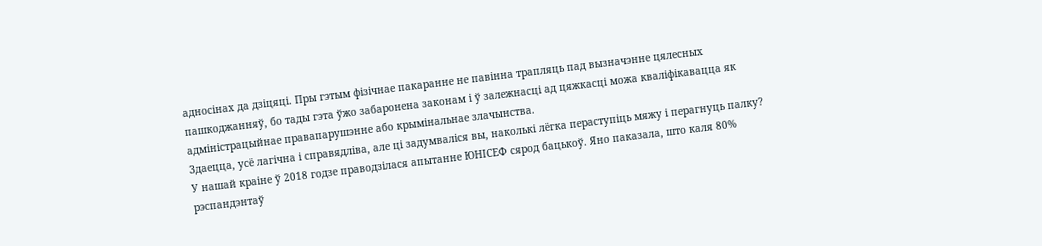адносінах да дзіцяці. Пры гэтым фізічнае пакаранне не павінна трапляць пад вызначэнне цялесных пашкоджанняў, бо тады гэта ўжо забаронена законам і ў залежнасці ад цяжкасці можа кваліфікавацца як адміністрацыйнае правапарушэнне або крымінальнае злачынства.
Здаецца, усё лагічна і справядліва, але ці задумваліся вы, наколькі лёгка пераступіць мяжу і перагнуць палку?
У нашай краіне ў 2018 годзе праводзілася апытанне ЮНІСЕФ сярод бацькоў. Яно паказала, што каля 80% рэспандэнтаў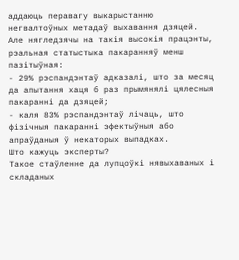аддаюць перавагу выкарыстанню негвалтоўных метадаў выхавання дзяцей. Але нягледзячы на такія высокія працэнты, рэальная статыстыка пакаранняў менш пазітыўная:
- 29% рэспандэнтаў адказалі, што за месяц да апытання хаця б раз прымянялі цялесныя пакаранні да дзяцей;
- каля 83% рэспандэнтаў лічаць, што фізічныя пакаранні эфектыўныя або апраўданыя ў некаторых выпадках.
Што кажуць эксперты?
Такое стаўленне да лупцоўкі нявыхаваных і складаных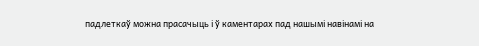падлеткаў можна прасачыць і ў каментарах пад нашымі навінамі на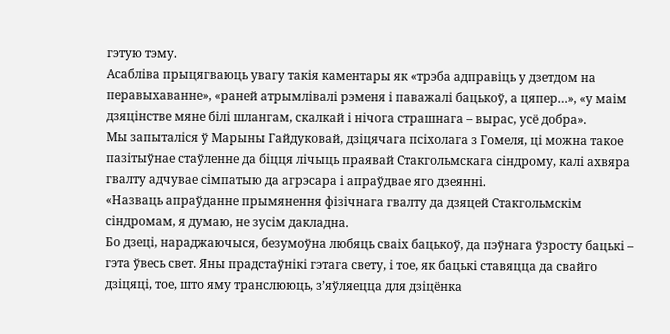гэтую тэму.
Асабліва прыцягваюць увагу такія каментары як «трэба адправіць у дзетдом на перавыхаванне», «раней атрымлівалі рэменя і паважалі бацькоў, а цяпер…», «у маім дзяцінстве мяне білі шлангам, скалкай і нічога страшнага – вырас, усё добра».
Мы запыталіся ў Марыны Гайдуковай, дзіцячага псіхолага з Гомеля, ці можна такое пазітыўнае стаўленне да біцця лічыць праявай Стакгольмскага сіндрому, калі ахвяра гвалту адчувае сімпатыю да агрэсара і апраўдвае яго дзеянні.
«Назваць апраўданне прымянення фізічнага гвалту да дзяцей Стакгольмскім сіндромам, я думаю, не зусім дакладна.
Бо дзеці, нараджаючыся, безумоўна любяць сваіх бацькоў, да пэўнага ўзросту бацькі – гэта ўвесь свет. Яны прадстаўнікі гэтага свету, і тое, як бацькі ставяцца да свайго дзіцяці, тое, што яму транслююць, з’яўляецца для дзіцёнка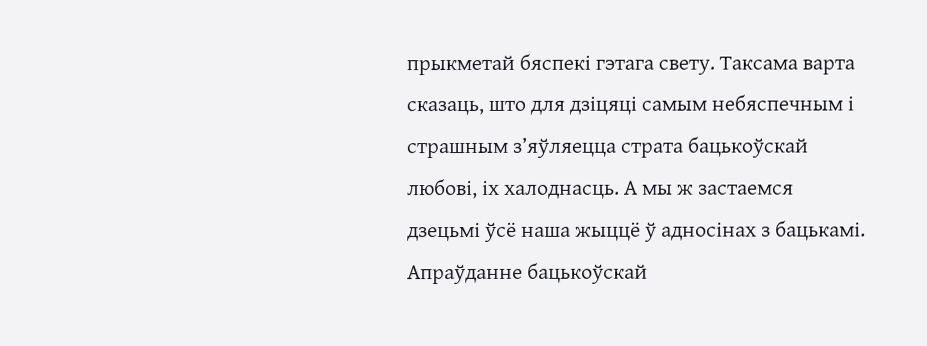прыкметай бяспекі гэтага свету. Таксама варта сказаць, што для дзіцяці самым небяспечным і страшным з’яўляецца страта бацькоўскай любові, іх халоднасць. А мы ж застаемся дзецьмі ўсё наша жыццё ў адносінах з бацькамі. Апраўданне бацькоўскай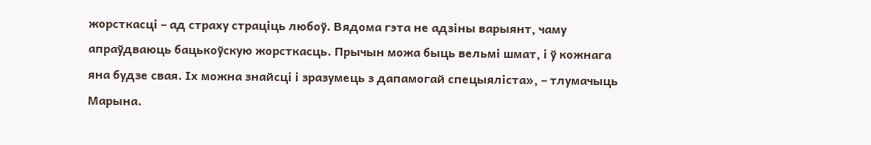жорсткасці – ад страху страціць любоў. Вядома гэта не адзіны варыянт, чаму апраўдваюць бацькоўскую жорсткасць. Прычын можа быць вельмі шмат, і ў кожнага яна будзе свая. Іх можна знайсці і зразумець з дапамогай спецыяліста», – тлумачыць Марына.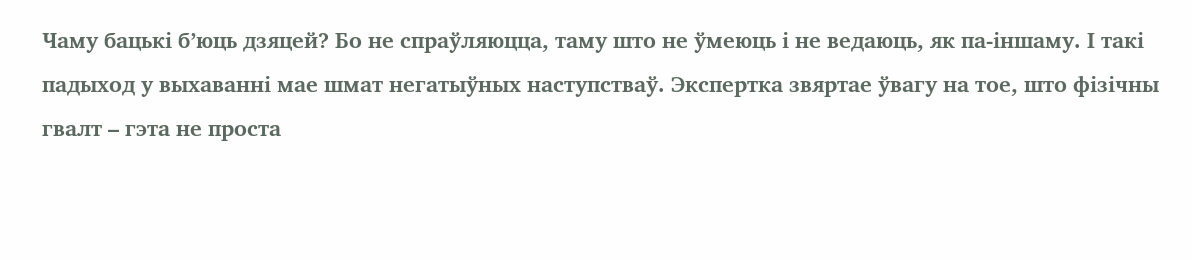Чаму бацькі б’юць дзяцей? Бо не спраўляюцца, таму што не ўмеюць і не ведаюць, як па-іншаму. І такі падыход у выхаванні мае шмат негатыўных наступстваў. Экспертка звяртае ўвагу на тое, што фізічны гвалт – гэта не проста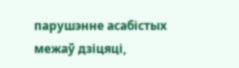парушэнне асабістых межаў дзіцяці,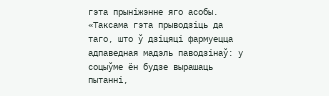гэта прыніжэнне яго асобы.
«Таксама гэта прыводзіць да таго, што ў дзіцяці фармуецца адпаведная мадэль паводзінаў: у соцыўме ён будзе вырашаць пытанні,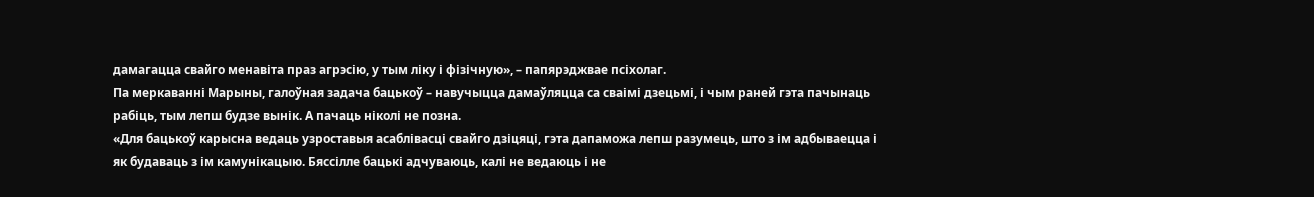дамагацца свайго менавіта праз агрэсію, у тым ліку і фізічную», – папярэджвае псіхолаг.
Па меркаванні Марыны, галоўная задача бацькоў – навучыцца дамаўляцца са сваімі дзецьмі, і чым раней гэта пачынаць рабіць, тым лепш будзе вынік. А пачаць ніколі не позна.
«Для бацькоў карысна ведаць узроставыя асаблівасці свайго дзіцяці, гэта дапаможа лепш разумець, што з ім адбываецца і як будаваць з ім камунікацыю. Бяссілле бацькі адчуваюць, калі не ведаюць і не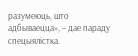разумеюць, што адбываецца», – дае параду спецыялістка.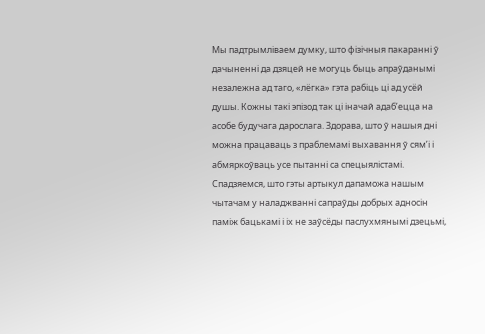Мы падтрымліваем думку, што фізічныя пакаранні ў дачыненні да дзяцей не могуць быць апраўданымі незалежна ад таго, «лёгка» гэта рабіць ці ад усёй душы. Кожны такі эпізод так ці іначай адаб’ецца на асобе будучага дарослага. Здорава, што ў нашыя дні можна працаваць з праблемамі выхавання ў сям’і і абмяркоўваць усе пытанні са спецыялістамі. Спадзяемся, што гэты артыкул дапаможа нашым чытачам у наладжванні сапраўды добрых адносін паміж бацькамі і іх не заўсёды паслухмянымі дзецьмі,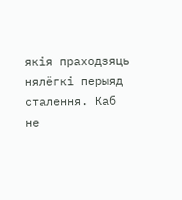якія праходзяць нялёгкі перыяд сталення. Каб не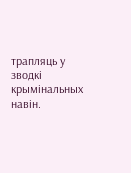трапляць у зводкі крымінальных навін.